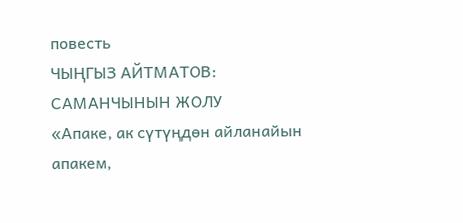повесть
ЧЫҢГЫЗ АЙТМАТОВ: САМАНЧЫНЫН ЖОЛУ
«Апаке, ак сүтүңдөн айланайын апакем,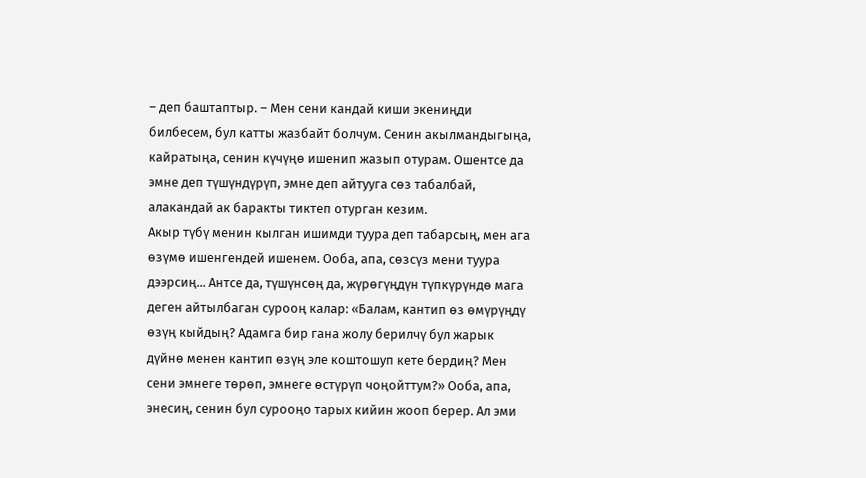– деп баштаптыр. – Мен сени кандай киши экениңди билбесем, бул катты жазбайт болчум. Сенин акылмандыгыңа, кайратыңа, сенин күчүңө ишенип жазып отурам. Ошентсе да эмне деп түшүндүрүп, эмне деп айтууга сөз табалбай, алакандай ак баракты тиктеп отурган кезим.
Акыр түбү менин кылган ишимди туура деп табарсың, мен ага өзүмө ишенгендей ишенем. Ооба, апа, сөзсүз мени туура дээрсиң... Антсе да, түшүнсөң да, жүрөгүңдүн түпкүрүндө мага деген айтылбаган сурооң калар: «Балам, кантип өз өмүрүңдү өзүң кыйдың? Адамга бир гана жолу берилчү бул жарык дүйнө менен кантип өзүң эле коштошуп кете бердиң? Мен сени эмнеге төрөп, эмнеге өстүрүп чоңойттум?» Ооба, апа, энесиң, сенин бул сурооңо тарых кийин жооп берер. Ал эми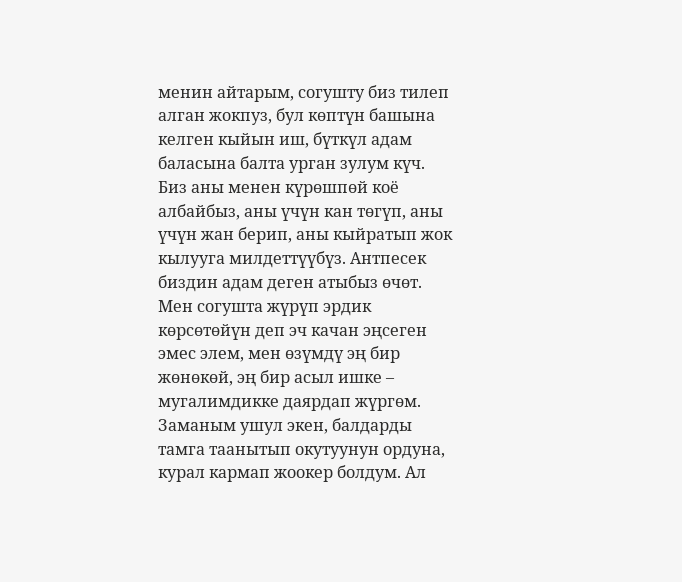менин айтарым, согушту биз тилеп алган жокпуз, бул көптүн башына келген кыйын иш, бүткүл адам баласына балта урган зулум күч. Биз аны менен күрөшпөй коё албайбыз, аны үчүн кан төгүп, аны үчүн жан берип, аны кыйратып жок кылууга милдеттүүбүз. Антпесек биздин адам деген атыбыз өчөт. Мен согушта жүрүп эрдик көрсөтөйүн деп эч качан эңсеген эмес элем, мен өзүмдү эң бир жөнөкөй, эң бир асыл ишке – мугалимдикке даярдап жүргөм. Заманым ушул экен, балдарды тамга таанытып окутуунун ордуна, курал кармап жоокер болдум. Ал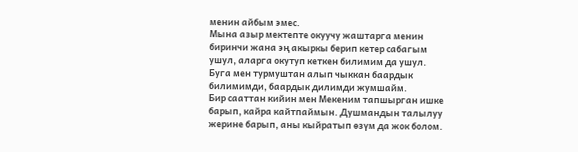менин айбым эмес.
Мына азыр мектепте окуучу жаштарга менин биринчи жана эң акыркы берип кетер сабагым ушул, аларга окутуп кеткен билимим да ушул. Буга мен турмуштан алып чыккан баардык билимимди, баардык дилимди жумшайм.
Бир сааттан кийин мен Мекеним тапшырган ишке барып, кайра кайтпаймын. Душмандын талылуу жерине барып, аны кыйратып өзүм да жок болом.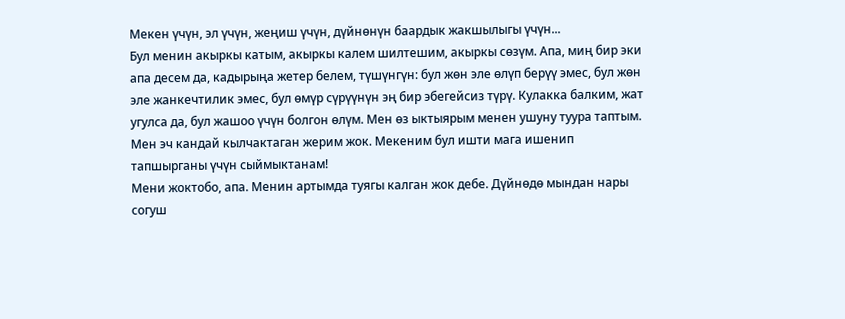Мекен үчүн, эл үчүн, жеңиш үчүн, дүйнөнүн баардык жакшылыгы үчүн...
Бул менин акыркы катым, акыркы калем шилтешим, акыркы сөзүм. Апа, миң бир эки апа десем да, кадырыңа жетер белем, түшүнгүн: бул жөн эле өлүп берүү эмес, бул жөн эле жанкечтилик эмес, бул өмүр сүрүүнүн эң бир эбегейсиз түрү. Кулакка балким, жат угулса да, бул жашоо үчүн болгон өлүм. Мен өз ыктыярым менен ушуну туура таптым. Мен эч кандай кылчактаган жерим жок. Мекеним бул ишти мага ишенип тапшырганы үчүн сыймыктанам!
Мени жоктобо, апа. Менин артымда туягы калган жок дебе. Дүйнөдө мындан нары согуш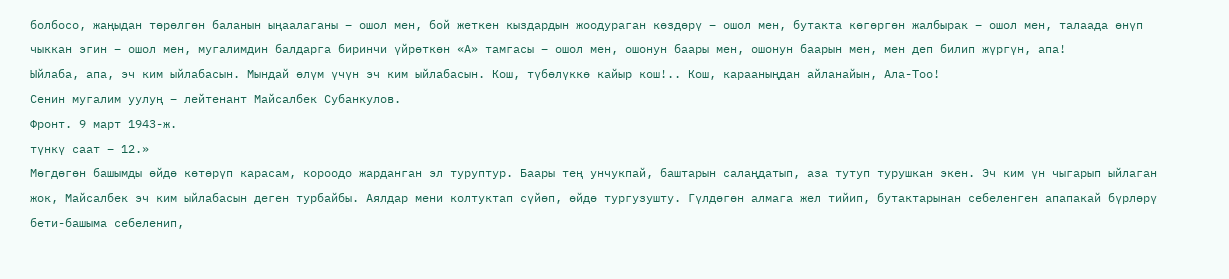болбосо, жаңыдан төрөлгөн баланын ыңаалаганы – ошол мен, бой жеткен кыздардын жоодураган көздөрү – ошол мен, бутакта көгөргөн жалбырак – ошол мен, талаада өнүп чыккан эгин – ошол мен, мугалимдин балдарга биринчи үйрөткөн «А» тамгасы – ошол мен, ошонун баары мен, ошонун баарын мен, мен деп билип жүргүн, апа!
Ыйлаба, апа, эч ким ыйлабасын. Мындай өлүм үчүн эч ким ыйлабасын. Кош, түбөлүккө кайыр кош!.. Кош, карааныңдан айланайын, Ала-Тоо!
Сенин мугалим уулуң – лейтенант Майсалбек Субанкулов.
Фронт. 9 март 1943-ж.
түнкү саат – 12.»
Мөгдөгөн башымды өйдө көтөрүп карасам, короодо жарданган эл туруптур. Баары тең унчукпай, баштарын салаңдатып, аза тутуп турушкан экен. Эч ким үн чыгарып ыйлаган жок, Майсалбек эч ким ыйлабасын деген турбайбы. Аялдар мени колтуктап сүйөп, өйдө тургузушту. Гүлдөгөн алмага жел тийип, бутактарынан себеленген апапакай бүрлөрү бети-башыма себеленип,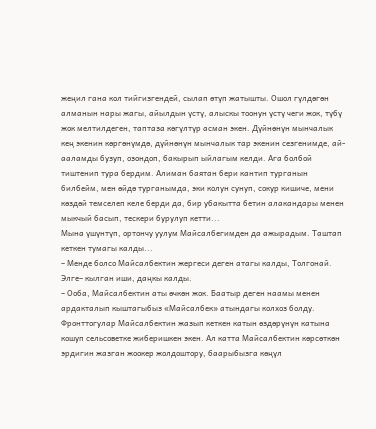жеңил гана кол тийгизгендей, сылап өтүп жатышты. Ошол гүлдөгөн алманын нары жагы, айылдын үстү, алыскы тоонун үстү чеги жок, түбү жок мелтилдеген, таптаза көгүлтүр асман экен. Дүйнөнүн мынчалык кең экенин көргөнүмдө, дүйнөнүн мынчалык тар экенин сезгенимде, ай-ааламды бузуп, озондоп, бакырып ыйлагым келди. Ага болбой тиштенип тура бердим. Алиман баятан бери кантип турганын билбейм, мен өйдө турганымда, эки колун сунуп, сокур кишиче, мени көздөй темселеп келе берди да, бир убакытта бетин алакандары менен мыкчый басып, тескери бурулуп кетти...
Мына үшүнтүп, ортончу уулум Майсалбегимден да ажырадым. Таштап кеткен тумагы калды...
– Менде болсо Майсалбектин жергеси деген атагы калды, Толгонай. Элге– кылган иши, даңкы калды.
– Ооба, Майсалбектин аты өчкөн жок. Баатыр деген наамы менен ардакталып кыштагыбыз «Майсалбек» атындагы колхоз болду. Фронттогулар Майсалбектин жазып кеткен катын өздөрүнүн катына кошуп сельсоветке жиберишкен экен. Ал катта Майсалбектин көрсөткөн эрдигин жазган жоокер жолдоштору, баарыбызга көңүл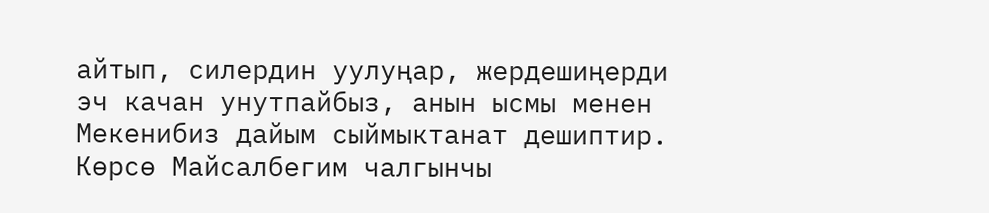айтып, силердин уулуңар, жердешиңерди эч качан унутпайбыз, анын ысмы менен Мекенибиз дайым сыймыктанат дешиптир. Көрсө Майсалбегим чалгынчы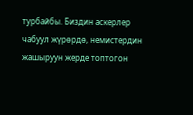турбайбы. Биздин аскерлер чабуул жүрөрдө, немистердин жашыруун жерде топтогон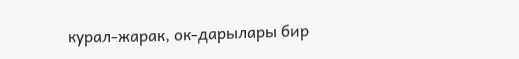курал-жарак, ок-дарылары бир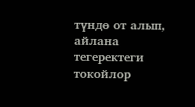түндө от алып, айлана тегеректеги токойлор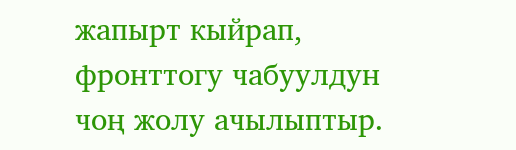жапырт кыйрап, фронттогу чабуулдун чоң жолу ачылыптыр.